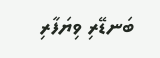ބަނޑޭރި ވިޔަފާރި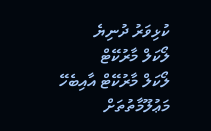ކުޅިވަރު ދުނިޔެ
ލޯކަލް މާރުކޭޓް
ލޯކަލް މާރުކޭޓް އާއިބެހޭ މަޢުލޫމާތުތަށް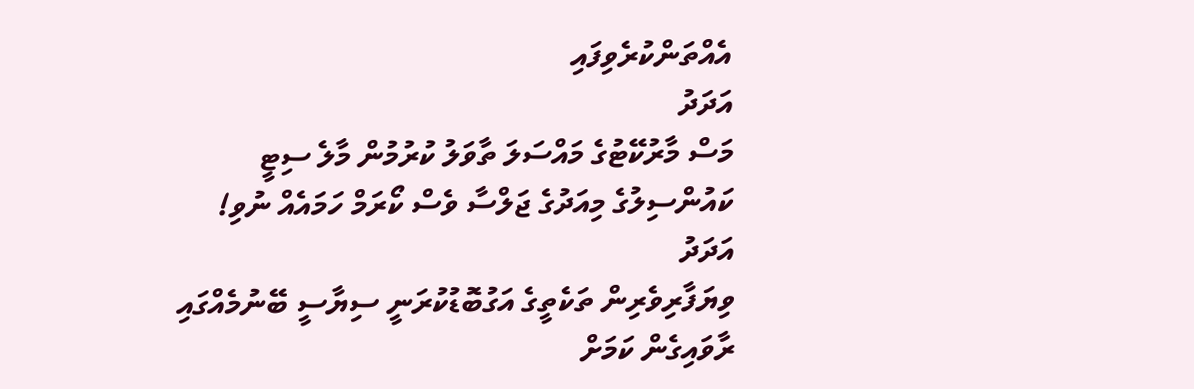އެއްތަންކުރެވިފައި
އަދަދު
މަސް މާރުކޭޓުގެ މައްސަލަ ތާވަލު ކުރުމުން މާލެ ސިޓީ ކައުންސިލުގެ މިއަދުގެ ޖަލްސާ ވެސް ކޯރަމް ހަމައެއް ނުވި!
އަދަދު
ވިޔަފާރިވެރިން ތަކެތީގެ އަގުބޮޑުކުރަނީ ސިޔާސީ ބޭނުމެއްގައި ރާވައިގެން ކަމަށް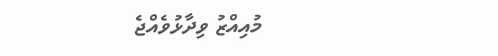މުއިއްޒު ވިދާޅުވެއްޖެ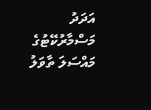އަދަދު
މަސްމާރުކޭޓުގެ މައްސަލަ ތާވަލު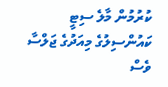ކުރުމުން މާލެ ސިޓީ ކައުންސިލުގެ މިއަދުގެ ޖަލްސާ ވެސް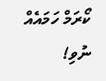ކޯރަމް ހަމައެއް ނުވި!